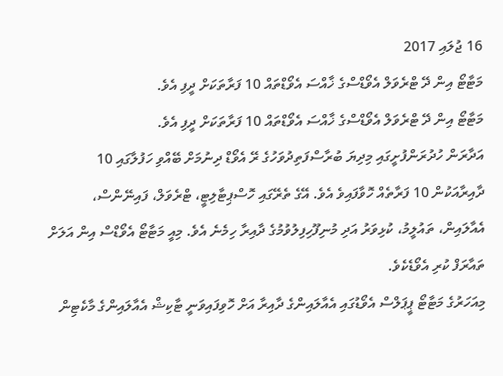16 ޖުލައި 2017
މަޓާޓޯ އިން ދޭ ޓްރެވަލް އެވޯޑްސްގެ ޚާއްސަ އެވޯޑްތައް 10 ފަރާތަކަށް ދީފި އެވެ.
މަޓާޓޯ އިން ދޭ ޓްރެވަލް އެވޯޑްސްގެ ޚާއްސަ އެވޯޑްތައް 10 ފަރާތަކަށް ދީފި އެވެ.
އަދާރަން ހުދުރަންފުށީގައި މިދިޔަ ބުރާސްފަތިދުވަހުގެ ރޭ އެވޯޑް ދިނުމަށް ބޭއްވި ހަފުލާގައި 10 ދާއިރާއަކުން 10 ފަރާތެއް ހޮވާފައިވެ އެވެ. އޭގެ ތެރޭގައި ހޮސްޕިޓާލިޓީ، ޓްރެވަލް، ފައިނޭންސް، އެއާލައިން، ތައުލީމު، ކުޅިވަރު އަދި މުނިފޫހިފިލުވުމުގެ ދާއިރާ ހިމެނެ އެވެ. މިއީ މަޓާޓޯ އެވޯޑްސް އިން އަލަށް ތައާރަފް ކުރި އެވޯޑެކެވެ.
މިއަހަރުގެ މަޓާޓޯ ޕީޕަލްސް އެވޯޑުގައި އެއާލައިންގެ ދާއިރާ އަށް ހޮވިފައިވަނީ ޓާކިޝް އެއާލައިންގެ މާކެޓިން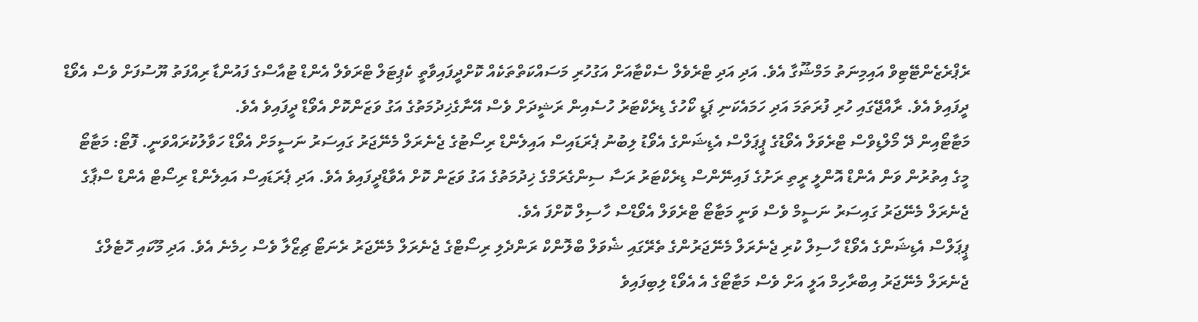ރެޕްރެޒެންޓޭޓިވް އައިމިނަތު މަމްޝޫގާ އެވެ. އަދި އަދި ޓްރެވެލް ސެކްޓާއަށް އަގުހުރި މަސައްކަތްތަކެއް ކޮށްދީފައިވާތީ ކެޕިޓަލް ޓްރަވެލް އެންޑް ޓުއާސްގެ ފައުންޑާ ރިއްފަތު ޔޫސުފަށް ވެސް އެވޯޑް ދީފައިވެ އެވެ. ރާއްޖޭގައި ހުރި ފުރަތަމަ އަދި ހަމައެކަނި ޕަޑީ ކޯހުގެ ޑިރެކްޓަރު ހުސެއިން ރަޝީދަށް ވެސް އޭނާގެޚިދުމަތުގެ އަގު ވަޒަންކޮށް އެވޯޑް ދީފައިވެ އެވެ.
މަޓާޓޯއިން ދޭ މޯލްޑިވްސް ޓްރެވަލް އެވޯޑުގެ ޕީޕަލްސް އެޑިޝަންގެ އެވޯޑު ލިބުނު ޕެރަޑައިސް އައިލެންޑް ރިސޯޓުގެ ޖެނެރަލް މެނޭޖަރު ގައިސަރު ނަސީމަށް އެވޯޑް ހަވާލުކުރައްވަނީ. ފޮޓޯ: މަޓާޓޯ
މީގެ އިތުރުން ވަން އެންޑް އޮންލީ ރީތި ރަށުގެ ފައިނޭންސް ޑިރެކްޓަރު ރަސާ ސިންގެރަމްގެ ޚިދުމަތުގެ އަގު ވަޒަން ކޮށް އެވާޑްދީފައިވެ އެވެ. އަދި ޕެރަޑައިސް އައިލެންޑް ރިސޯޓް އެންޑް ސްޕާގެ ޖެނެރަލް މެނޭޖަރު ގައިސަރު ނަސީމް ވެސް ވަނީ މަޓާޓޯ ޓްރެވަލް އެވޯޑްސް ހާސިލް ކޮށްފަ އެވެ.
ޕީޕަލްސް އެޑިޝަންގެ އެވޯޑް ހާސިލް ކުރި ޖެނެރަލް މެނޭޖަރުންގެ ތެރޭގައި ޝެވަލް ބްލޮންކް ރަންދެލި ރިސޯޓްގެ ޖެނެރަލް މެނޭޖަރު ރެނަޓޯ ޗިޒޯލާ ވެސް ހިމެނެ އެވެ. އަދި މޫކައި ހޮޓެލްގެ ޖެނެރަލް މެނޭޖަރު އިބްރާހިމް އަލީ އަށް ވެސް މަޓާޓޯގެ އެ އެވޯޑް ލިބިފައިވެ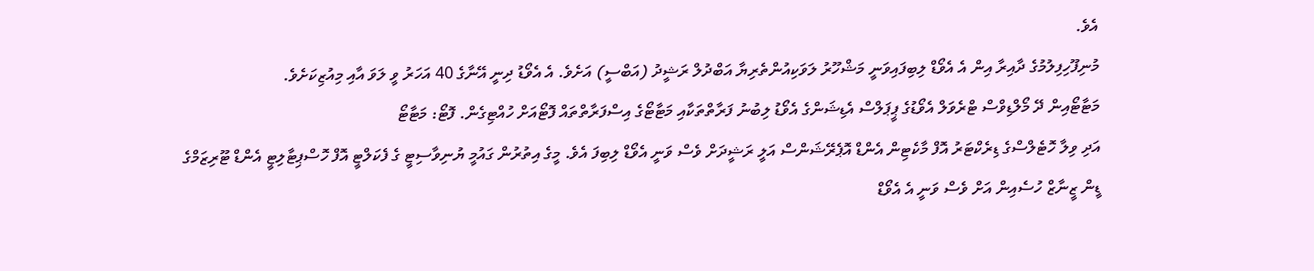އެވެ.
މުނިފޫހިފިލުމުގެ ދާއިރާ އިން އެ އެވޯޑް ލިބިފައިވަނީ މަޝްހޫރު ލަވަކިއުންތެރިޔާ އަބްދުލް ރަޝީދު (އަބްސީ) އަށެވެ. އެ އެވޯޑު ދިނީ އޭނާގެ 40 އަހަރު ވީ ލަވަ އާއި މިއުޒިކަށެވެ.
މަޓާޓޯއިން ދޭ މޯލްޑިވްސް ޓްރެވަލް އެވޯޑުގެ ޕީޕަލްސް އެޑިޝަންގެ އެވޯޑު ލިބުނު ފަރާތްތަކާއި މަޓާޓޯގެ އިސްފަރާތްތައް ފޮޓޯއަށް ހުއްޓިގެން. ފޮޓޯ: މަޓާޓޯ
އަދި ވިލާ ހޮޓެލްސްގެ ޑިރެކްޓަރު އޮފް މާކެޓިން އެންޑް އޮޕެރޭޝަންސް އަލީ ރަޝީދަށް ވެސް ވަނީ އެވޯޑް ލިބިފަ އެވެ. މީގެ އިތުރުން ގައުމީ ޔުނިވާސިޓީ ގެ ފެކަލްޓީ އޮފް ހޮސްޕިޓާލިޓީ އެންޑް ޓޫރިޒަމްގެ ޑީން ޒީނާޒް ހުސެއިން އަށް ވެސް ވަނީ އެ އެވޯޑް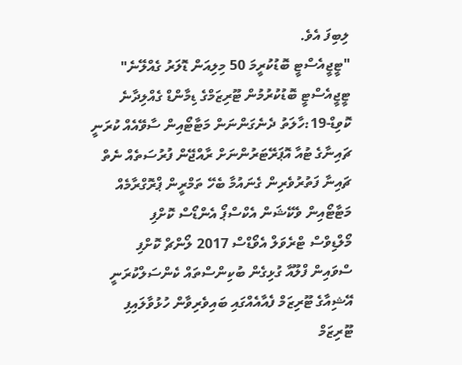ލިބިފަ އެވެ.
"ޓީޖީއެސްޓީ ބޮޑުކުރީމަ 50 މިލިއަން ޑޮލަރު ގެއްލޭނެ"
ޓީޖީއެސްޓީ ބޮޑުކުރުމުން ޓޫރިޒަމްގެ ޑިމާންޑް ގެއްލިދާނެ
ކޮވިޑް-19:ހާލަތު ދެނެގަންނަން މަޓާޓޯއިން ސާވޭއެއް ކުރަނީ
ޗައިނާގެ ޓުއާ އޮޕަރޭޓަރުންނަށް ރާއްޖޭން ފުރުސަތެއް ނެތް
ޗައިނާ ފަތުރުވެރިން ގެނައުމާ ބެހޭ ތަމްރީން ޕްރޮގްރާމެއް
މަޓާޓޯއިން ވެކޭޝަން އެކްސްޕޯ އެންޑޯސް ކޮށްފި
މޯލްޑިވްސް ޓްރެވަލް އެވޯޑްސް 2017 ލޯންޗް ކޮށްފި
ސްވައިން ފްލޫއާ ގުޅިގެން ބުކިންސްތައް ކެންސަލްކުރަނީ
އޭޝިއާގެ ޓޫރިޒަމް ފެއާއެއްގައި ބައިވެރިވާން ހުޅުވާލައިފި
ޓޫރިޒަމް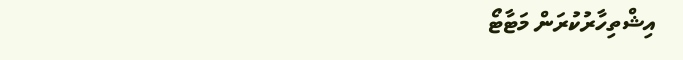އިޝްތިހާރުކުރަން މަޓާޓޯ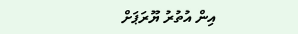އިން އުތުރު ޔޫރަޕަށް